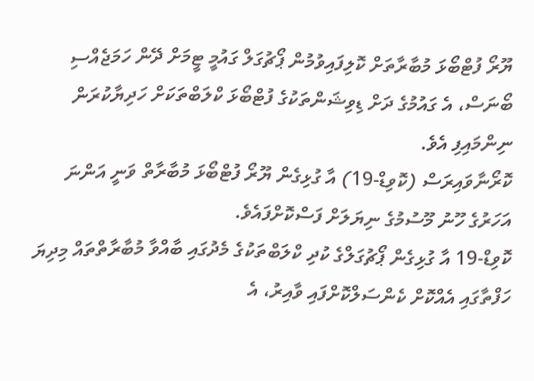ޔޫރޯ ފުޓްބޯޅަ މުބާރާތަށް ކޮލިފައިވުމުން ޕޯޗުގަލް ގައުމީ ޓީމަށް ދޭން ހަމަޖެއްސި ބޯނަސް، އެ ގައުމުގެ ދަށް ޑިވިޝަންތަކުގެ ފުޓްބޯޅަ ކްލަބްތަކަށް ހަދިޔާކުރަން ނިންމައިފި އެވެ.
ކޮރޯނާވައިރަސް (ކޮވިޑް-19) އާ ގުޅިގެން ޔޫރޯ ފުޓްބޯޅަ މުބާރާތް ވަނީ އަންނަ އަހަރުގެ ހޫނު މޫސުމުގެ ނިޔަލަށް ފަސްކޮށްފައެވެ.
ކޮވިޑް-19 އާ ގުޅިގެން ޕޯޗުގަލްގެ ކުދި ކްލަބްތަކުގެ މެދުގައި ބާއްވާ މުބާރާތްތައް މިދިޔަ ހަފްތާގައި އެއްކޮށް ކެންސަލްކޮށްފައި ވާއިރު، އެ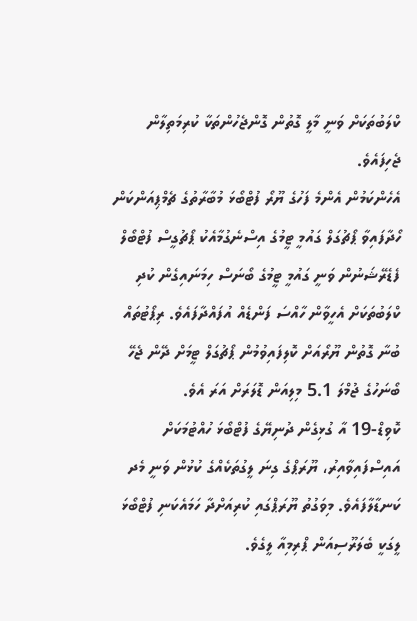ކްލަބުތަކަށް ވަނީ މާލީ ގޮތުން ގޮންޖެހުންތަކާ ކުރިމަތިލާން ޖެހިފައެވެ.
އެހެންކަމުން އެންމެ ފަހުގެ ޔޫރޯ ފުޓްބޯޅަ މުބާރާތުގެ ޗެމްޕިއަންކަން ހޯދާފައިވާ ޕޯޗުގަލް ގައުމީ ޓީމުގެ އިސްނެގުމާއެކު ޕޯޗުގީސް ފުޓްބޯލް ފެޑެރޭޝަނުން ވަނީ ގައުމީ ޓީމުގެ ބޯނަސް ހިމަނައިގެން ކުދި ކްލަބުތަކަށް އެހީވާން ހާއްސަ ފަންޑެއް އުފައްދާފައެވެ. ރިޕޯޓުތައް ބުނާ ގޮތުން ޔޫރޯއަށް ކޮލިފައިވުމުން ޕޯޗުގަލް ޓީމަށް ދޭން ޖެހޭ ބޯނަހުގެ ޖުމްލަ 5.1 މިލިއަން ޑޮލަރަށް އަރަ އެވެ.
ކޮވިޑް-19 އާ ގުޅިގެން ދުނިޔޭގެ ފުޓްބޯޅަ ހުއްޓުމަކަށް އައިސްފައިވާއިރު، ޔޫރަޕްގެ ގިނަ ލީގުތަކެއްގެ ކުޅުން ވަނީ މެދ ކަނޑާލާފައެވެ. މިވަގުތު ޔޫރަޕްގައި ކުރިއަށްދާ ހަމައެކަނި ފުޓްބޯޅަ ލީގަކީ ބެލަރޫސިއަން ޕްރިމިއާ ލީގެވެ.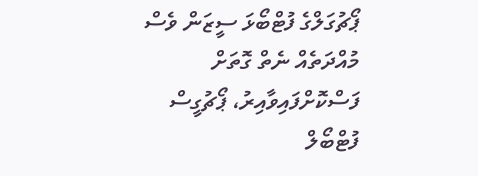ޕޯޗުގަލްގެ ފުޓްބޯޅަ ސީޒަން ވެސް މުއްދަތެއް ނެތް ގޮތަށް ފަސްކޮށްފައިވާއިރު، ޕޯޗުގީސް ފުޓްބޯލް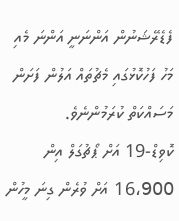ފެޑެރޭޝަނުން އަންނަނީ އަންނަ މެއި މަހު ފަހުކޮޅުގައި މެޗުތައް އަލުން ފަށަން މަސައްކަތް ކުރަމުންނެވެ.
ކޮވިޑް-19 އަށް ޕޯޗުގަލް އިން 16،900 އަށް ވުރެން ގިނަ މީހުން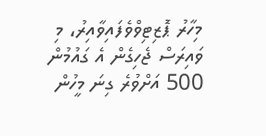މިހާރު ޕޮޒިޓިވްވެފައިވާއިރު، މި ވައިރަސް ޖެހިގެން އެ ގައުމުން 500 އަށްވުރެ ގިނަ މީހުން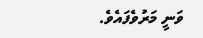ވަނީ މަރުވެފައެވެ.